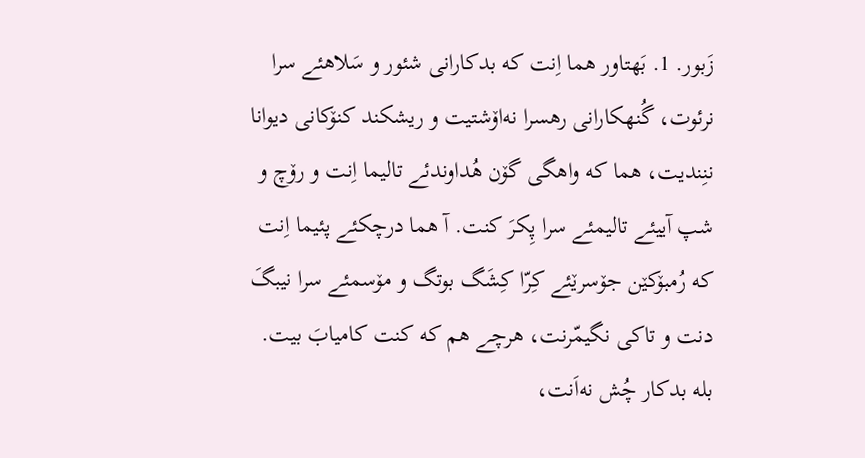زَبور. 1. بَهتاور هما اِنت که بدکارانی شئور و سَلاهئے سرا نرئوت، گُنهکارانی رهسرا نه‌اۆشتیت و ریشکند کنۆکانی دیوانا ننِندیت، هما که واهگی گۆن هُداوندئے تالیما اِنت و رۆچ و شپ آییئے تالیمئے سرا پِکرَ کنت. آ هما درچکئے پئیما اِنت که رُمبۆکێن جۆسرێئے کِرّا کِشَگ بوتگ و مۆسمئے سرا نیبگَ دنت و تاکی نگیمّرنت، هرچے هم که کنت کامیابَ بیت. بله بدکار چُش نه‌اَنت،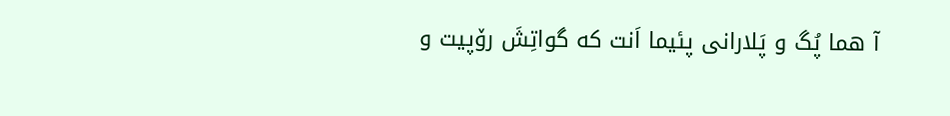آ هما پُگ و پَلارانی پئیما اَنت که گواتِشَ رۆپیت و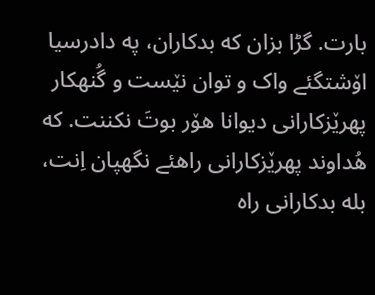بارت. گڑا بزان که بدکاران، په دادرسیا اۆشتگئے واک و توان نێست و گُنهکار پهرێزکارانی دیوانا هۆر بوتَ نکننت. که هُداوند پهرێزکارانی راهئے نگهپان اِنت، بله بدکارانی راه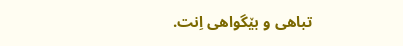تباهی و بێگواهی اِنت.